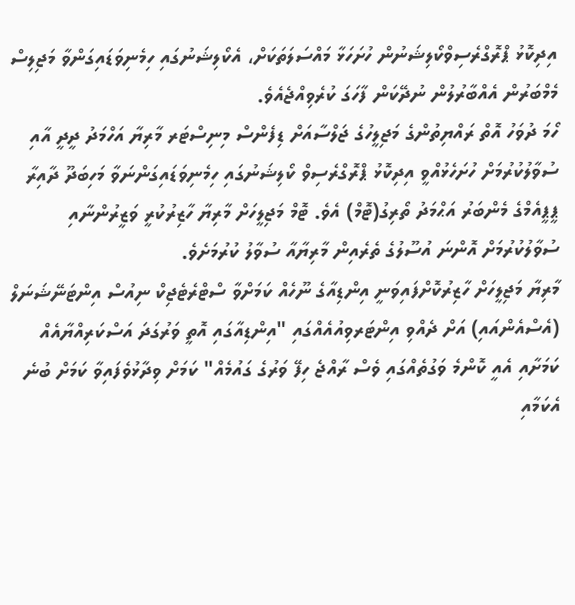އިދިކޮޅު ޕްރޮގްރެސިވްކޯލިޝަނުން ހުށަހަޅާ މައްސަލަތަކަށް، އެކޯލިޝަނުގައި ހިމެނިވަޑައިގަންވާ މަޖިލިސް މެމްބަރުން އެއްބާރުލުން ނުދޭކަން ފާހަގަ ކުރެވިއްޖެއެވެ.
ހޯމަ ދުވަހު އޮތް ރައްޔިތުންގެ މަޖިލީހުގެ ޖަލްސާއަށް ޑިފެންސް މިނިސްޓަރ މާރިޔާ އަހްމަދު ދީދީ އާއި ސުވާލުކުރުމަށް ހުށަހެޅުއްވީ އިދިކޮޅު ޕްރޮގްރެސިވް ކޯލިޝަނުގައި ހިމެނިވަޑައިގަންނަވާ މަހިބަދޫ ދާއިރާ ޕީޕީއެމްގެ މެންބަރު އަޙްމަދު ތޯރިގު(ޓޮމް) އެވެ. ޓޮމް މަޖިލީހަށް މާރިޔާ ހާޒިރުކުރީ ވަޒީރުންނާއި ސުވާލުކުރުމަށް އޮންނަ އުސޫލުގެ ތެރެއިން މާރިޔާއާ ސުވާލު ކުރުމަށެވެ.
މާރިޔާ މަޖިލީހަށް ހާޒިރުކޮށްފައިވަނީ އިންޑިއާގެ ނޫހެއް ކަމަށްވާ ސްޓްރެޓެޖިކް ނިއުސް އިންޓަނޭޝަނަލް (އެސްއެންއައި) އަށް ދެއްވި އިންޓަރވިއުއެއްގައި "އިންޑިއާގައި އޮތީ ވަރުގަދަ އަސްކަރިއްޔާއެއް ކަމަށާއި އެއީ ކޮންމެ ވަގުތެއްގައި ވެސް ރާއްޖެ ހިފޭ ވަރުގެ ގައުމެއް" ކަމަށް ވިދާޅުވެފައިވާ ކަމަށް ބުނެ އެކަމާއި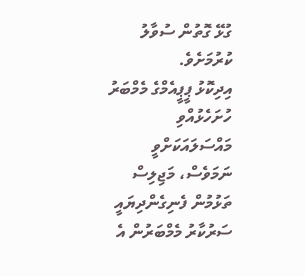ގުޅޭ ގޮތުން ސުވާލު ކުރުމަށެވެ.
އިދިކޮޅު ޕީޕީއެމްގެ މެމްބަރު ހުށަހެޅުއްވި މައްސަލައަކަށްވީ ނަމަވެސް، މަޖިލިސް ތަޅުމުން ފެނިގެންދިޔައީ ސަރުކާރު މެމްބަރުން އެ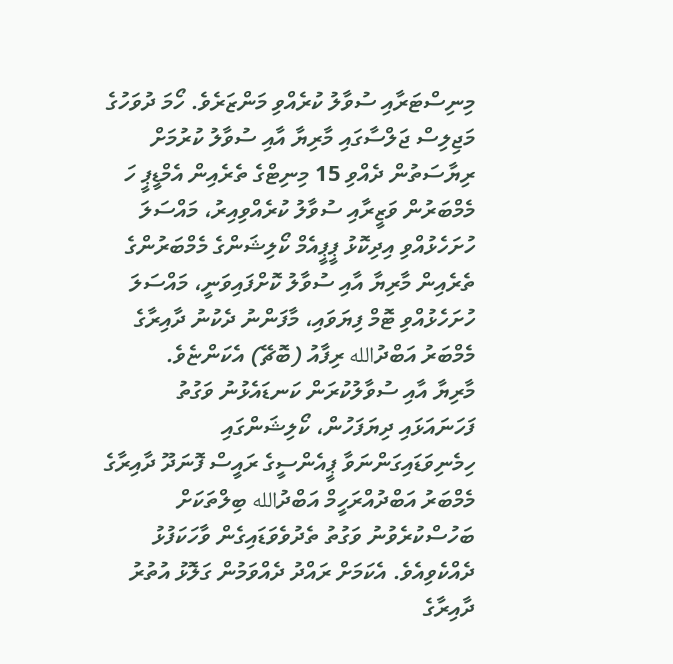މިނިސްޓަރާއި ސުވާލު ކުރެއްވި މަންޒަރެވެ. ހޯމަ ދުވަހުގެ މަޖިލިސް ޖަލްސާގައި މާރިޔާ އާއި ސުވާލު ކުރުމަށް ރިޔާސަތުން ދެއްވި 15 މިނިޓްގެ ތެރެއިން އެމްޑީޕީ ހަ މެމްބަރުން ވަޒީރާއި ސުވާލު ކުރެއްވިއިރު، މައްސަލަ ހުށަހެޅުއްވި އިދިކޮޅު ޕީޕީއެމް ކޯލިޝަންގެ މެމްބަރުންގެ ތެރެއިން މާރިޔާ އާއި ސުވާލު ކޮށްފައިވަނީ، މައްސަލަ ހުށަހެޅުއްވި ޓޮމް ފިޔަވައި، މާފަންނު ދެކުނު ދާއިރާގެ މެމްބަރު އަބްދުالله ރިފާއު (ބޮޗޭ) އެކަންޏެވެ.
މާރިޔާ އާއި ސުވާލުކުރަން ކަނޑައެޅުނު ވަގުތު ފަހަނައަޅައި ދިޔަފަހުން، ކޯލިޝަންގައި ހިމެނިވަޑައިގަންނަވާ ޕީއެންސީގެ ރައީސް ފޮނަދޫ ދާއިރާގެ މެމްބަރު އަބްދުއްރަހީމް އަބްދުالله ބިލްތަކަށް ބަހުސްކުރެވުނު ވަގުތު ތެދުވެވަޑައިގެން ވާހަކަފުޅު ދެއްކެވިއެވެ. އެކަމަށް ރައްދު ދެއްވަމުން ގަލޮޅު އުތުރު ދާއިރާގެ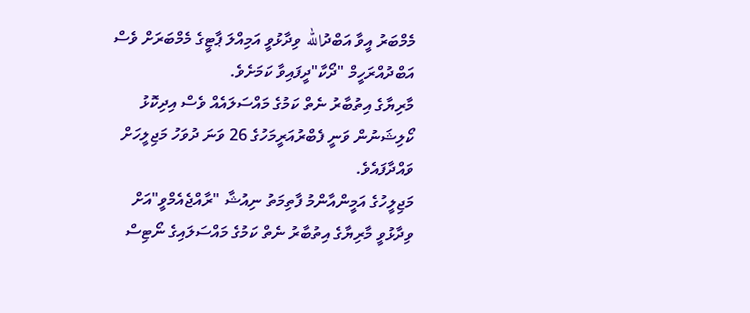މެމްބަރު އީވާ އަބްދުالله ވިދާޅުވީ އަމިއްލަ ޕާޓީގެ މެމްބަރަށް ވެސް އަބްދުއްރަހީމް "ދޯކާ"ދީފައިވާ ކަމަށެވެ.
މާރިޔާގެ އިތުބާރު ނެތް ކަމުގެ މައްސަލައެއް ވެސް އިދިކޮޅު ކޯލިޝަނުން ވަނީ ފެބްރުއަރީމަހުގެ 26 ވަނަ ދުވަހު މަޖިލީހަށް ވައްދާފައެވެ.
މަޖިލީހުގެ އަމީންއާންމު ފާތިމަތު ނިއުޝާ "ރާއްޖެއެމްވީ"އަށް ވިދާޅުވީ މާރިޔާގެ އިތުބާރު ނެތް ކަމުގެ މައްސަލައިގެ ނޯޓިސް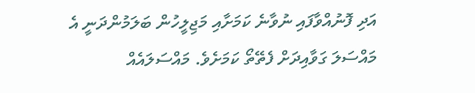އަދި ފޮނުއްވާފައި ނުވާނެ ކަމަށާއި މަޖިލީހުން ބަލަމުންދަނީ އެ މައްސަލަ ގަވާއިދަށް ފެތޭތޯ ކަމަށެވެ. މައްސަލައެއް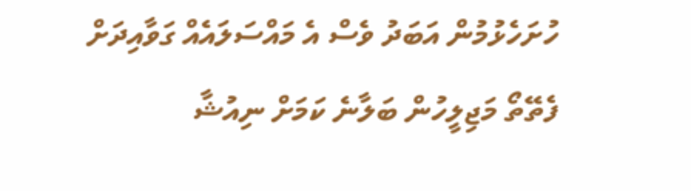ހުށަހެޅުމުން އަބަދު ވެސް އެ މައްސަލައެއް ގަވާއިދަށް ފެތޭތޯ މަޖިލީހުން ބަލާނެ ކަމަށް ނިއުޝާ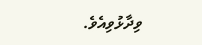ވިދާޅުވިއެވެ.